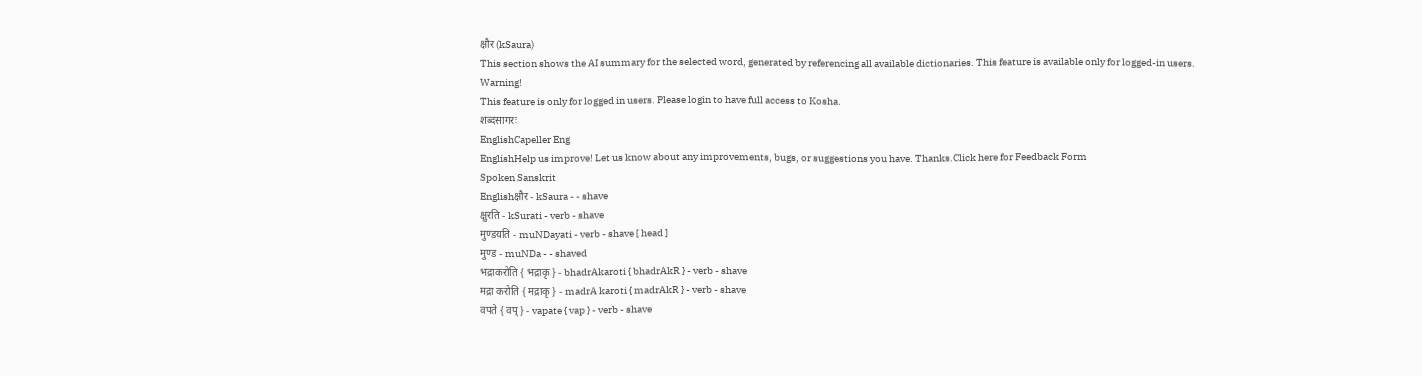क्षौर (kSaura)
This section shows the AI summary for the selected word, generated by referencing all available dictionaries. This feature is available only for logged-in users.
Warning!
This feature is only for logged in users. Please login to have full access to Kosha.
शब्दसागरः
EnglishCapeller Eng
EnglishHelp us improve! Let us know about any improvements, bugs, or suggestions you have. Thanks.Click here for Feedback Form
Spoken Sanskrit
Englishक्षौर - kSaura - - shave
क्षुरति - kSurati - verb - shave
मुण्डयति - muNDayati - verb - shave [ head ]
मुण्ड - muNDa - - shaved
भद्राकरोति { भद्राकृ } - bhadrAkaroti { bhadrAkR } - verb - shave
मद्रा करोति { मद्राकृ } - madrA karoti { madrAkR } - verb - shave
वपते { वप् } - vapate { vap } - verb - shave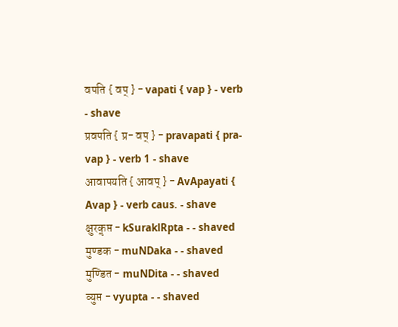वपति { वप् } - vapati { vap } - verb - shave
प्रवपति { प्र- वप् } - pravapati { pra- vap } - verb 1 - shave
आवापयति { आवप् } - AvApayati { Avap } - verb caus. - shave
क्षुरकॢप्त - kSuraklRpta - - shaved
मुण्डक - muNDaka - - shaved
मुण्डित - muNDita - - shaved
व्युप्त - vyupta - - shaved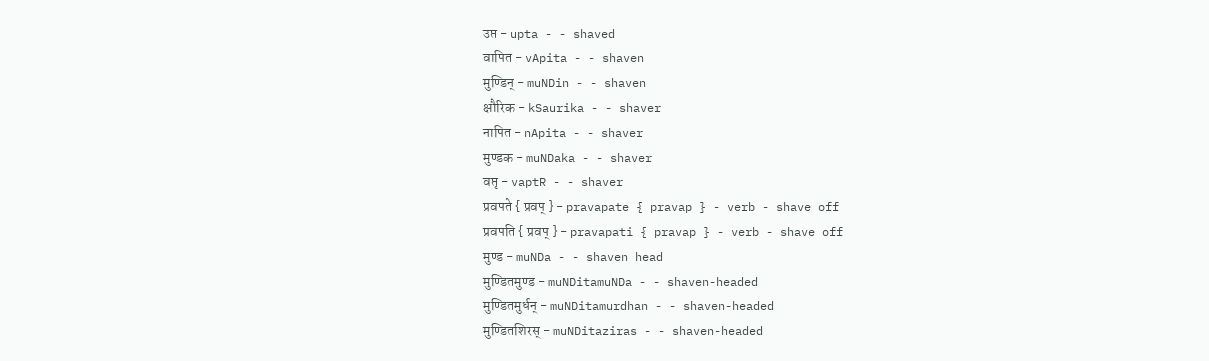उप्त - upta - - shaved
वापित - vApita - - shaven
मुण्डिन् - muNDin - - shaven
क्षौरिक - kSaurika - - shaver
नापित - nApita - - shaver
मुण्डक - muNDaka - - shaver
वप्तृ - vaptR - - shaver
प्रवपते { प्रवप् } - pravapate { pravap } - verb - shave off
प्रवपति { प्रवप् } - pravapati { pravap } - verb - shave off
मुण्ड - muNDa - - shaven head
मुण्डितमुण्ड - muNDitamuNDa - - shaven-headed
मुण्डितमुर्धन् - muNDitamurdhan - - shaven-headed
मुण्डितशिरस् - muNDitaziras - - shaven-headed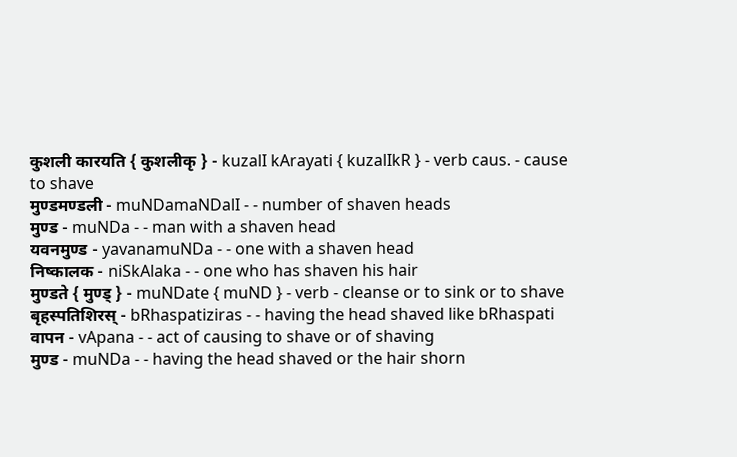कुशली कारयति { कुशलीकृ } - kuzalI kArayati { kuzalIkR } - verb caus. - cause to shave
मुण्डमण्डली - muNDamaNDalI - - number of shaven heads
मुण्ड - muNDa - - man with a shaven head
यवनमुण्ड - yavanamuNDa - - one with a shaven head
निष्कालक - niSkAlaka - - one who has shaven his hair
मुण्डते { मुण्ड् } - muNDate { muND } - verb - cleanse or to sink or to shave
बृहस्पतिशिरस् - bRhaspatiziras - - having the head shaved like bRhaspati
वापन - vApana - - act of causing to shave or of shaving
मुण्ड - muNDa - - having the head shaved or the hair shorn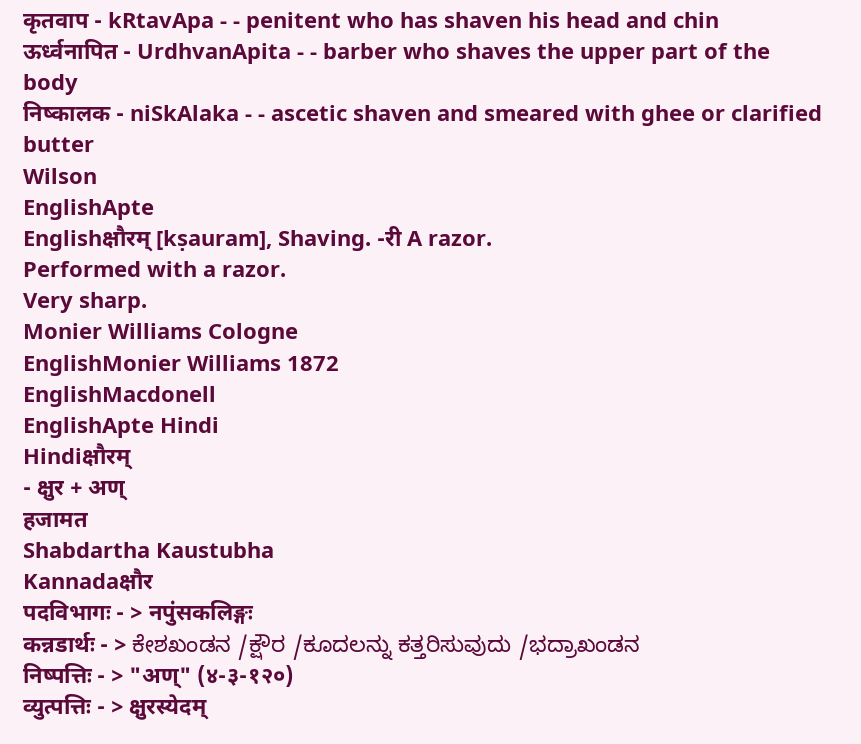कृतवाप - kRtavApa - - penitent who has shaven his head and chin
ऊर्ध्वनापित - UrdhvanApita - - barber who shaves the upper part of the body
निष्कालक - niSkAlaka - - ascetic shaven and smeared with ghee or clarified butter
Wilson
EnglishApte
Englishक्षौरम् [kṣauram], Shaving. -री A razor.
Performed with a razor.
Very sharp.
Monier Williams Cologne
EnglishMonier Williams 1872
EnglishMacdonell
EnglishApte Hindi
Hindiक्षौरम्
- क्षुर + अण्
हजामत
Shabdartha Kaustubha
Kannadaक्षौर
पदविभागः - > नपुंसकलिङ्गः
कन्नडार्थः - > ಕೇಶಖಂಡನ /ಕ್ಷೌರ /ಕೂದಲನ್ನು ಕತ್ತರಿಸುವುದು /ಭದ್ರಾಖಂಡನ
निष्पत्तिः - > "अण्" (४-३-१२०)
व्युत्पत्तिः - > क्षुरस्येदम्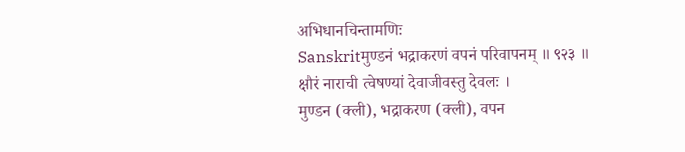अभिधानचिन्तामणिः
Sanskritमुण्डनं भद्राकरणं वपनं परिवापनम् ॥ ९२३ ॥
क्षौरं नाराची त्वेषण्यां देवाजीवस्तु देवलः ।
मुण्डन (क्ली), भद्राकरण (क्ली), वपन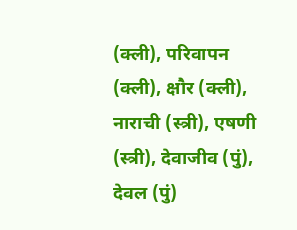(क्ली), परिवापन (क्ली), क्षौर (क्ली), नाराची (स्त्री), एषणी (स्त्री), देवाजीव (पुं), देवल (पुं)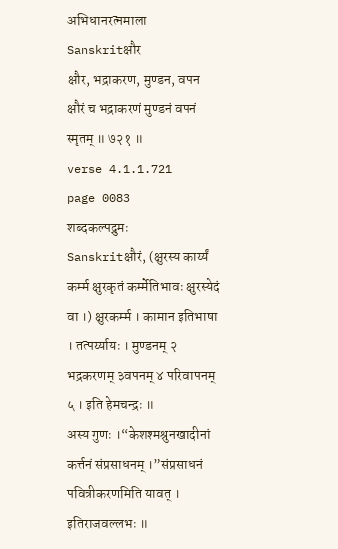अभिधानरत्नमाला
Sanskritक्षौर
क्षौर, भद्राकरण, मुण्डन, वपन
क्षौरं च भद्राकरणं मुण्डनं वपनं स्मृतम् ॥ ७२१ ॥
verse 4.1.1.721
page 0083
शब्दकल्पद्रुमः
Sanskritक्षौरं, (क्षुरस्य कार्य्यं कर्म्म क्षुरकृतं कर्म्मेतिभावः क्षुरस्येदं वा ।) क्षुरकर्म्म । कामान इतिभाषा । तत्पर्य्यायः । मुण्डनम् २ भद्रकरणम् ३वपनम् ४ परिवापनम् ५ । इति हेमचन्द्रः ॥
अस्य गुणः ।“केशश्मश्रुनखादीनां कर्त्तनं संप्रसाधनम् ।”संप्रसाधनं पवित्रीकरणमिति यावत् । इतिराजवल्लभः ॥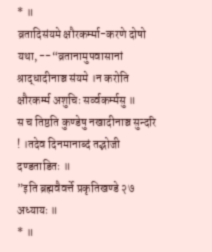* ॥
व्रतादिसंयमे क्षौरकर्म्मा-करणे दोषो यथा, --“व्रतानामुपवासानां श्राद्धादीनाञ्च संयमे ।न करोति क्षौरकर्म्म अशुचिः सर्व्वकर्म्मसु ॥
स च तिष्ठति कुण्डेषु नखादीनाञ्च सुन्दरि ! ।तदेव दिनमानाब्दं तद्भोजी दण्डताडितः ॥
”इति ब्रह्मवैवर्त्ते प्रकृतिखण्डे २७ अध्यायः ॥
* ॥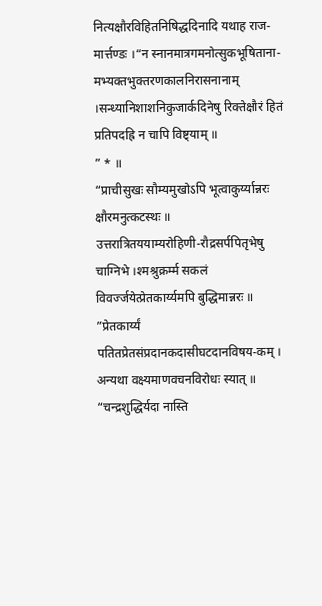नित्यक्षौरविहितनिषिद्धदिनादि यथाह राज-मार्त्तण्डः ।“न स्नानमात्रगमनोत्सुकभूषिताना-मभ्यक्तभुक्तरणकालनिरासनानाम् ।सन्ध्यानिशाशनिकुजार्कदिनेषु रिक्तेक्षौरं हितं प्रतिपदह्रि न चापि विष्ट्याम् ॥
” * ॥
“प्राचीसुखः सौम्यमुखोऽपि भूत्वाकुर्य्यान्नरः क्षौरमनुत्कटस्थः ॥
उत्तरात्रितययाम्यरोहिणी-रौद्रसर्पपितृभेषु चाग्निभे ।श्मश्रुक्रर्म्म सकलं विवर्ज्जयेत्प्रेतकार्य्यमपि बुद्धिमान्नरः ॥
”प्रेतकार्य्यं पतितप्रेतसंप्रदानकदासीघटदानविषय-कम् । अन्यथा वक्ष्यमाणवचनविरोधः स्यात् ॥
“चन्द्रशुद्धिर्यदा नास्ति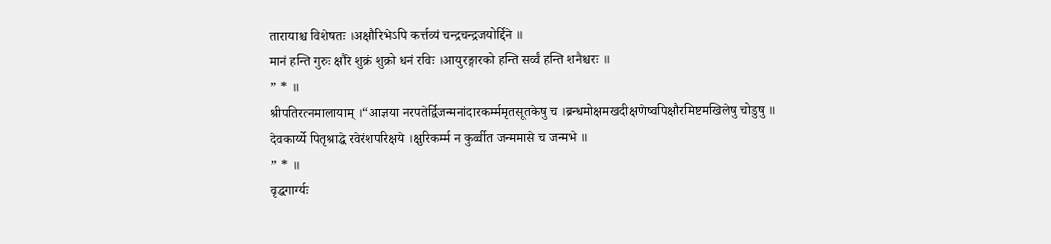तारायाश्च विशेषतः ।अक्षौरिभेऽपि कर्त्तव्यं चन्द्रचन्द्रजयोर्द्दिने ॥
मानं हन्ति गुरुः क्षौरे शुक्रं शुक्रो धनं रविः ।आयुरङ्गारको हन्ति सर्व्वं हन्ति शनैश्चरः ॥
” * ॥
श्रीपतिरत्नमालायाम् ।“आज्ञया नरपतेर्द्विजन्मनांदारकर्म्ममृतसूतकेषु च ।ब्रन्धमोक्षमखदीक्षणेष्वपिक्षौरमिष्टमखिलेषु चोडुषु ॥
देवकार्य्ये पितृश्राद्धे रवेरंशपरिक्षये ।क्षुरिकर्म्म न कुर्व्वीत जन्ममासे च जन्मभे ॥
” * ॥
वृद्धगार्ग्यः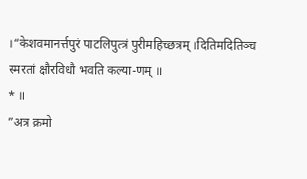।“केशवमानर्त्तपुरं पाटलिपुत्त्रं पुरीमहिच्छत्रम् ।दितिमदितिञ्च स्मरतां क्षौरविधौ भवति कल्या-णम् ॥
* ॥
”अत्र क्रमो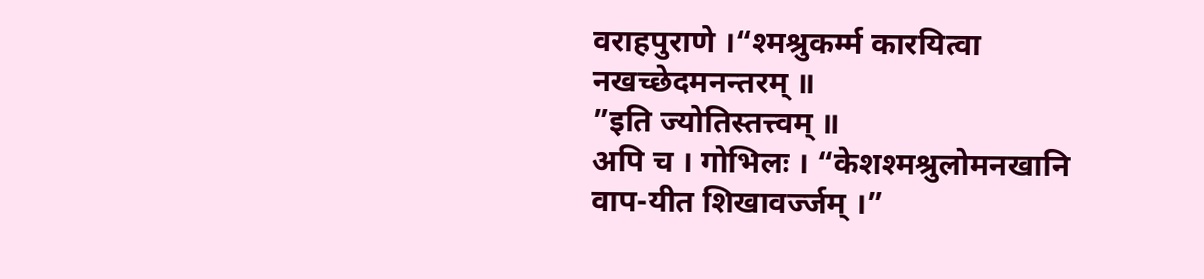वराहपुराणे ।“श्मश्रुकर्म्म कारयित्वा नखच्छेदमनन्तरम् ॥
”इति ज्योतिस्तत्त्वम् ॥
अपि च । गोभिलः । “केशश्मश्रुलोमनखानि वाप-यीत शिखावर्ज्जम् ।”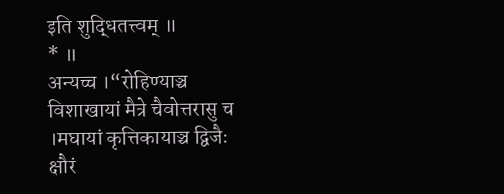इति शुद्धितत्त्वम् ॥
* ॥
अन्यच्च ।“रोहिण्याञ्च विशाखायां मैत्रे चैवोत्तरासु च ।मघायां कृत्तिकायाञ्च द्विजैः क्षौरं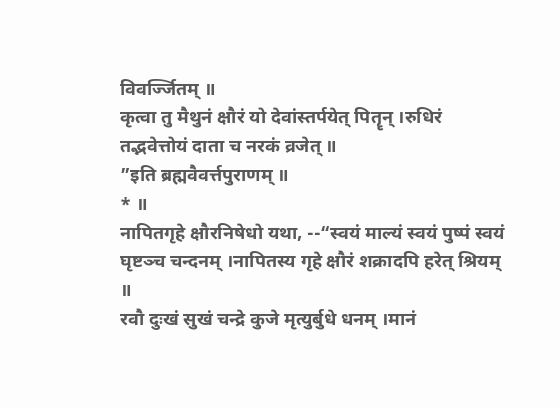विवर्ज्जितम् ॥
कृत्वा तु मैथुनं क्षौरं यो देवांस्तर्पयेत् पितॄन् ।रुधिरं तद्भवेत्तोयं दाता च नरकं व्रजेत् ॥
”इति ब्रह्मवैवर्त्तपुराणम् ॥
* ॥
नापितगृहे क्षौरनिषेधो यथा, --“स्वयं माल्यं स्वयं पुष्पं स्वयं घृष्टञ्च चन्दनम् ।नापितस्य गृहे क्षौरं शक्रादपि हरेत् श्रियम् ॥
रवौ दुःखं सुखं चन्द्रे कुजे मृत्युर्बुधे धनम् ।मानं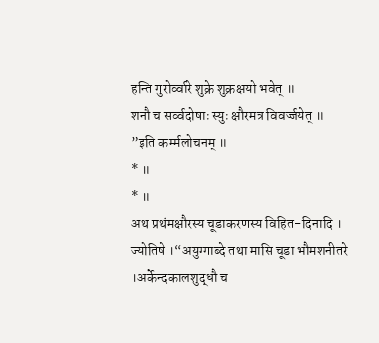हन्ति गुरोर्व्वारे शुक्रे शुक्रक्षयो भवेत् ॥
शनौ च सर्व्वदोषाः स्युः क्षौरमत्र विवर्ज्जयेत् ॥
”इति कर्म्मलोचनम् ॥
* ॥
* ॥
अथ प्रथंमक्षौरस्य चूडाकरणस्य विहित-दिनादि । ज्योतिषे ।“अयुग्गाब्दे तथा मासि चूडा भौमशनीतरे ।अर्केन्दकालशुद्धौ च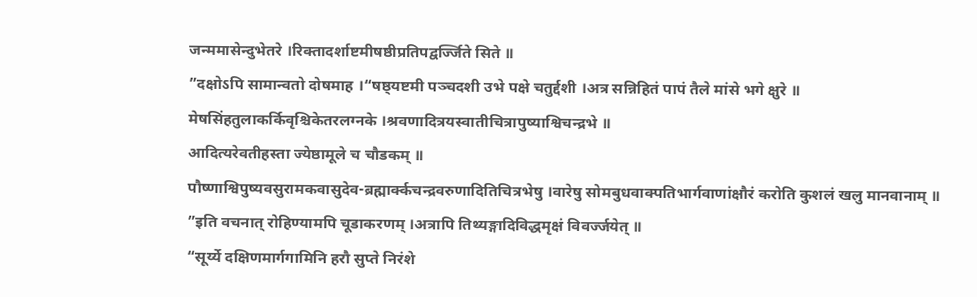जन्ममासेन्दुभेतरे ।रिक्तादर्शाष्टमीषष्ठीप्रतिपद्वर्ज्जिते सिते ॥
”दक्षोऽपि सामान्वतो दोषमाह ।“षष्ठ्यष्टमी पञ्चदशी उभे पक्षे चतुर्द्दशी ।अत्र सन्निहितं पापं तैले मांसे भगे क्षुरे ॥
मेषसिंहतुलाकर्किवृश्चिकेतरलग्नके ।श्रवणादित्रयस्वातीचित्रापुष्याश्विचन्द्रभे ॥
आदित्यरेवतीहस्ता ज्येष्ठामूले च चौडकम् ॥
पौष्णाश्विपुष्यवसुरामकवासुदेव-ब्रह्मार्क्कचन्द्रवरुणादितिचित्रभेषु ।वारेषु सोमबुधवाक्पतिभार्गवाणांक्षौरं करोति कुशलं खलु मानवानाम् ॥
”इति वचनात् रोहिण्यामपि चूडाकरणम् ।अत्रापि तिथ्यङ्गादिविद्धमृक्षं विवर्ज्जयेत् ॥
“सूर्य्ये दक्षिणमार्गगामिनि हरौ सुप्ते निरंशे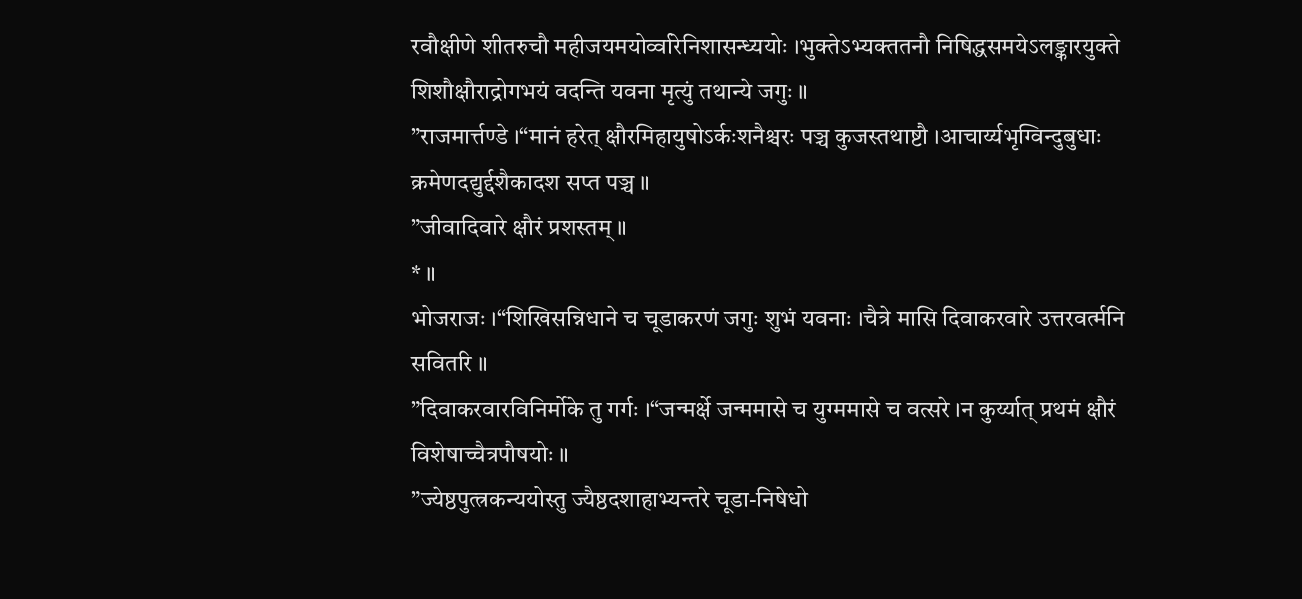रवौक्षीणे शीतरुचौ महीजयमयोर्व्वारेनिशासन्ध्ययोः ।भुक्तेऽभ्यक्ततनौ निषिद्धसमयेऽलङ्कारयुक्ते शिशौक्षौराद्रोगभयं वदन्ति यवना मृत्युं तथान्ये जगुः ॥
”राजमार्त्तण्डे ।“मानं हरेत् क्षौरमिहायुषोऽर्कःशनैश्चरः पञ्च कुजस्तथाष्टौ ।आचार्य्यभृग्विन्दुबुधाः क्रमेणदद्युर्द्दशैकादश सप्त पञ्च ॥
”जीवादिवारे क्षौरं प्रशस्तम् ॥
* ॥
भोजराजः ।“शिखिसन्निधाने च चूडाकरणं जगुः शुभं यवनाः ।चैत्रे मासि दिवाकरवारे उत्तरवर्त्मनि सवितरि ॥
”दिवाकरवारविनिर्मोके तु गर्गः ।“जन्मर्क्षे जन्ममासे च युग्ममासे च वत्सरे ।न कुर्य्यात् प्रथमं क्षौरं विशेषाच्चैत्रपौषयोः ॥
”ज्येष्ठपुत्त्रकन्ययोस्तु ज्यैष्ठदशाहाभ्यन्तरे चूडा-निषेधो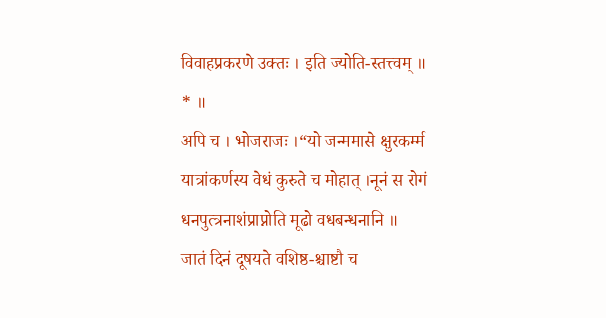विवाहप्रकरणे उक्तः । इति ज्योति-स्तत्त्वम् ॥
* ॥
अपि च । भोजराजः ।“यो जन्ममासे क्षुरकर्म्म यात्रांकर्णस्य वेधं कुरुते च मोहात् ।नूनं स रोगं धनपुत्त्रनाशंप्राप्नोति मूढो वधबन्धनानि ॥
जातं दिनं दूषयते वशिष्ठ-श्चाष्टौ च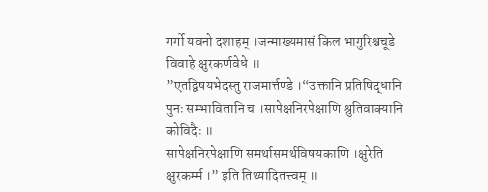गर्गो यवनो दशाहम् ।जन्माख्यमासं किल भागुरिश्चचूडे विवाहे क्षुरकर्णवेधे ॥
”एतद्विषयभेदस्तु राजमार्त्तण्डे ।“उक्तानि प्रतिषिद्धानि पुनः सम्भावितानि च ।सापेक्षनिरपेक्षाणि श्रुतिवाक्यानि कोविदैः ॥
सापेक्षनिरपेक्षाणि समर्थासमर्थविषयकाणि ।क्षुरेति क्षुरकर्म्म ।” इति तिथ्यादितत्त्वम् ॥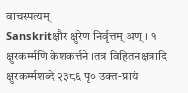वाचस्पत्यम्
Sanskritक्षौर क्षुरेण निर्वृत्तम् अण् । १ क्षुरकर्म्मणि केशकर्त्तने ।तत्र विहितनक्षत्रादि क्षुरकर्म्मशब्दे २३८६ पृ० उक्त-प्रायं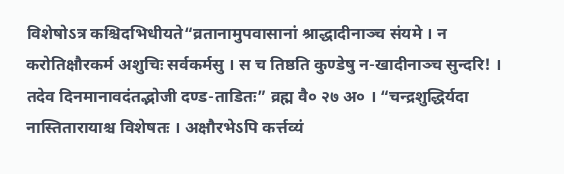विशेषोऽत्र कश्चिदभिधीयते“व्रतानामुपवासानां श्राद्धादीनाञ्च संयमे । न करोतिक्षौरकर्म अशुचिः सर्वकर्मसु । स च तिष्ठति कुण्डेषु न-खादीनाञ्च सुन्दरि! । तदेव दिनमानावदंतद्भोजी दण्ड-ताडितः” व्रह्म वै० २७ अ० । “चन्द्रशुद्धिर्यदा नास्तितारायाश्च विशेषतः । अक्षौरभेऽपि कर्त्तव्यं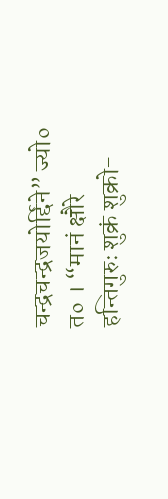चन्द्रचन्द्रजयोर्द्दिने” ज्यो० त० । “मानं क्षौरे हन्तिगुरुः शुक्रं शुक्रो-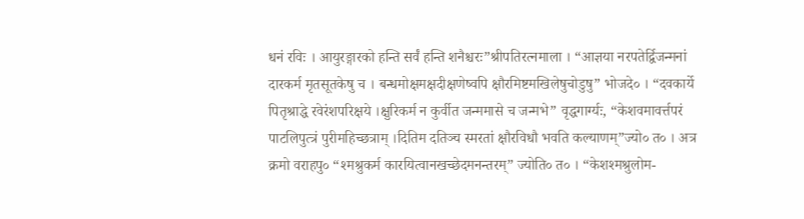धनं रविः । आयुरङ्गारको हन्ति सर्वं हन्ति शनैश्चरः”श्रीपतिरत्नमाला । “आज्ञया नरपतेर्द्विजन्मनां दारकर्म मृतसूतकेषु च । बन्धमोक्षमक्षदीक्षणेष्वपि क्षौरमिष्टमखिलेषुचोडुषु” भोजदे० । “दवकार्ये पितृश्राद्धे रवेरंशपरिक्षये ।क्षुरिकर्म न कुर्वीत जन्ममासे च जन्मभे” वृद्धगार्ग्यः, “केशवमावर्त्तपरं पाटलिपुत्त्रं पुरीमहिच्छत्राम् ।दितिम दतिञ्च स्मरतां क्षौरविधौ भवति कल्याणम्”ज्यो० त० । अत्र क्रमो वराहपु० “श्मश्रुकर्म कारयित्वानखच्छेदमनन्तरम्” ज्योति० त० । “केशश्मश्रुलोम-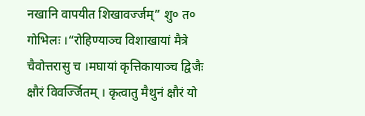नखानि वापयीत शिखावर्ज्जम्” शु० त० गोभिलः ।“रोहिण्याञ्च विशाखायां मैत्रे चैवोत्तरासु च ।मघायां कृत्तिकायाञ्च द्विजैः क्षौरं विवर्ज्जितम् । कृत्वातु मैथुनं क्षौरं यो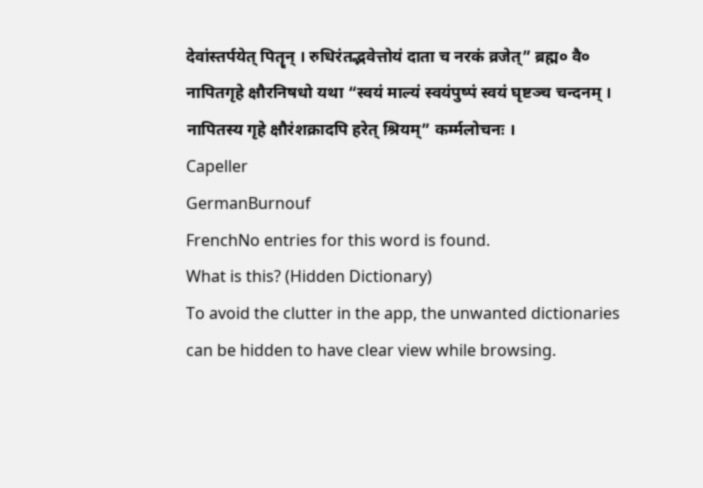देवांस्तर्पयेत् पितॄन् । रुधिरंतद्भवेत्तोयं दाता च नरकं व्रजेत्” ब्रह्म० वै० नापितगृहे क्षौरनिषधो यथा “स्वयं माल्यं स्वयंपुष्पं स्वयं घृष्टञ्च चन्दनम् । नापितस्य गृहे क्षौरंशक्रादपि हरेत् श्रियम्” कर्म्मलोचनः ।
Capeller
GermanBurnouf
FrenchNo entries for this word is found.
What is this? (Hidden Dictionary)
To avoid the clutter in the app, the unwanted dictionaries can be hidden to have clear view while browsing.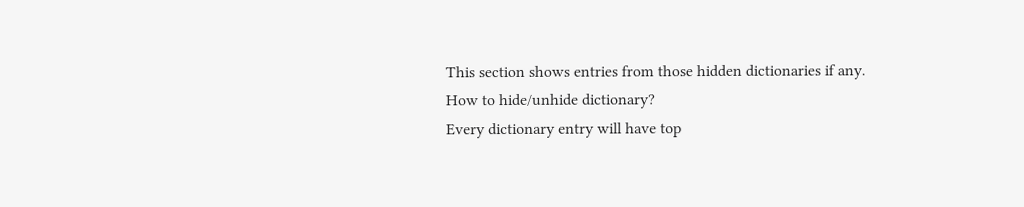This section shows entries from those hidden dictionaries if any.
How to hide/unhide dictionary?
Every dictionary entry will have top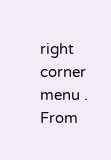right corner menu . From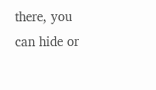there, you can hide or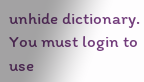unhide dictionary. You must login to use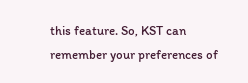this feature. So, KST can remember your preferences of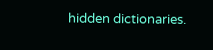hidden dictionaries.